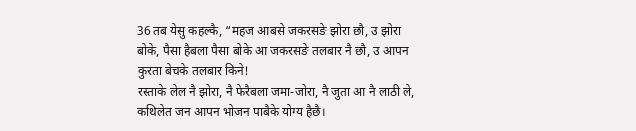36 तब येसु कहल्कै, “महज आबसे जकरसङे झोरा छौ, उ झोरा बोके, पैसा हैबला पैसा बोके आ जकरसङे तलबार नै छौ, उ आपन कुरता बेचके तलबार किने!
रस्ताके लेल नै झोरा, नै फेरैबला जमा-जोरा, नै जुता आ नै लाठी ले, कथिलेत जन आपन भोजन पाबैके योग्य हैछै।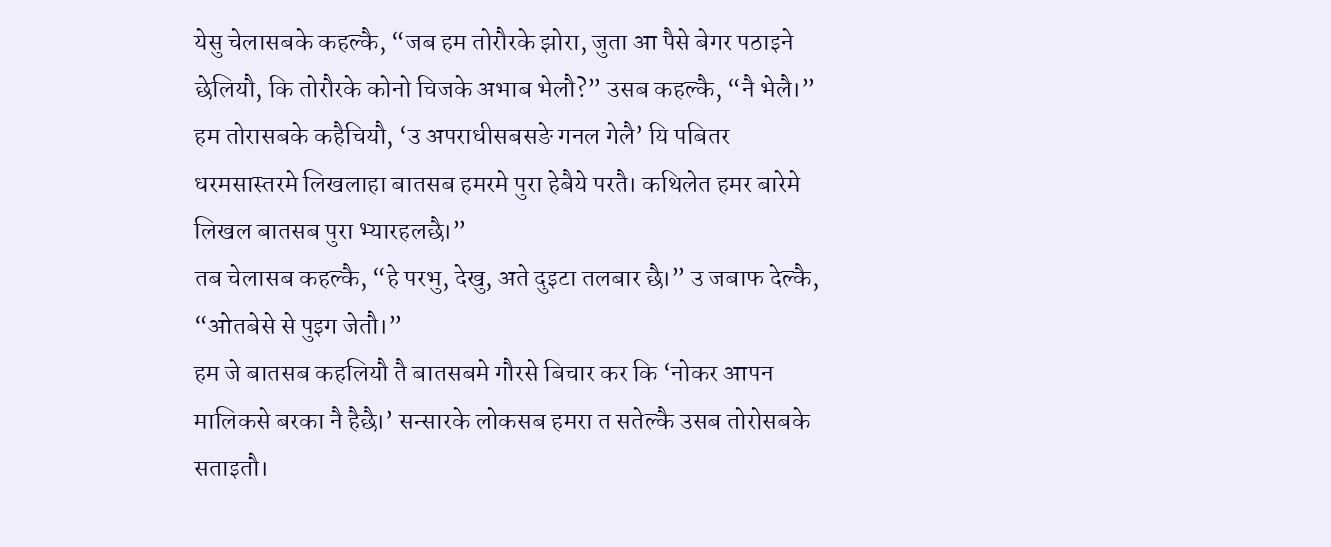येसु चेलासबके कहल्कै, “जब हम तोरौरके झोरा, जुता आ पैसे बेगर पठाइने छेलियौ, कि तोरौरके कोनो चिजके अभाब भेलौ?” उसब कहल्कै, “नै भेलै।”
हम तोरासबके कहैचियौ, ‘उ अपराधीसबसङे गनल गेलै’ यि पबितर धरमसास्तरमे लिखलाहा बातसब हमरमे पुरा हेबैये परतै। कथिलेत हमर बारेमे लिखल बातसब पुरा भ्यारहलछै।”
तब चेलासब कहल्कै, “हे परभु, देखु, अते दुइटा तलबार छै।” उ जबाफ देल्कै, “ओतबेसे से पुइग जेतौ।”
हम जे बातसब कहलियौ तै बातसबमे गौरसे बिचार कर कि ‘नोकर आपन मालिकसे बरका नै हैछै।’ सन्सारके लोकसब हमरा त सतेल्कै उसब तोरोसबके सताइतौ।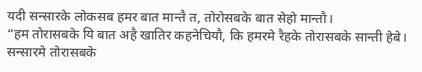यदी सन्सारके लोकसब हमर बात मान्तै त, तोरोसबके बात सेहो मान्तौ।
“हम तोरासबके यि बात अहै खातिर कहनेचियौ, कि हमरमे रैहके तोरासबके सान्ती हेबे। सन्सारमे तोरासबके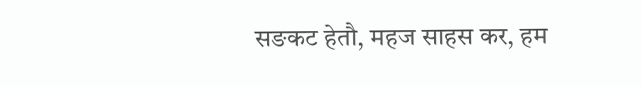सङकट हेतौ, महज साहस कर, हम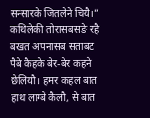सन्सारके जितलेने चियै।”
कथिलेकी तोरासबसङे रहै बखत अपनासब सताबट पैबे कैहके बेर-बेर कहने छेलियौ। हमर कहल बात हाथ लाग्बे कैलौ, से बात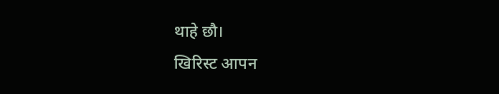थाहे छौ।
खिरिस्ट आपन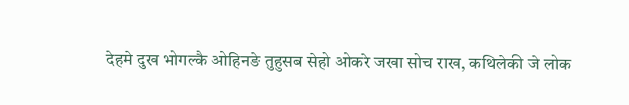देहमे दुख भोगल्कै ओहिनङे तुहुसब सेहो ओकरे जखा सोच राख, कथिलेकी जे लोक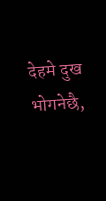देहमे दुख भोगनेछै,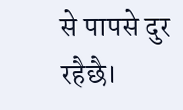से पापसे दुर रहैछै।